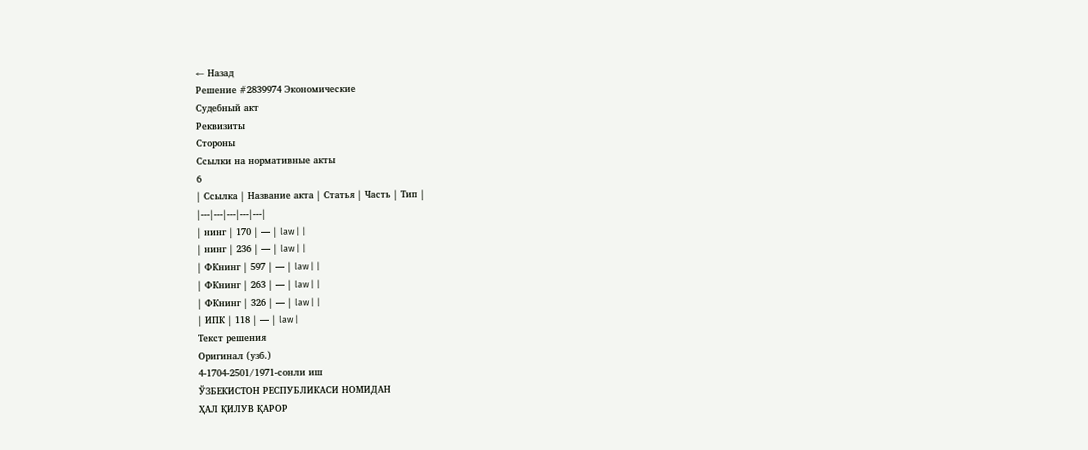← Назад
Решение #2839974 Экономические
Судебный акт
Реквизиты
Стороны
Ссылки на нормативные акты
6
| Ссылка | Название акта | Статья | Часть | Тип |
|---|---|---|---|---|
| нинг | 170 | — | law | |
| нинг | 236 | — | law | |
| ФКнинг | 597 | — | law | |
| ФКнинг | 263 | — | law | |
| ФКнинг | 326 | — | law | |
| ИПК | 118 | — | law |
Текст решения
Оригинал (узб.)
4-1704-2501/1971-сонли иш
ЎЗБЕКИСТОН РЕСПУБЛИКАСИ НОМИДАН
ҲАЛ ҚИЛУВ ҚАРОР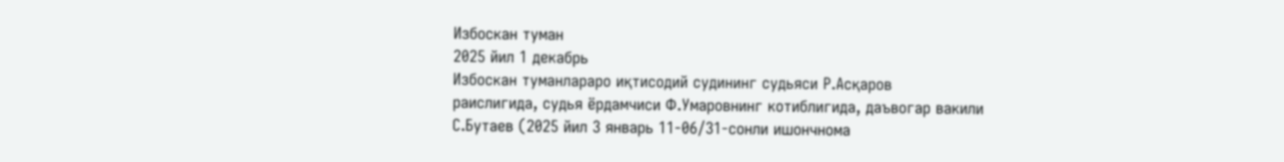Избоскан туман
2025 йил 1 декабрь
Избоскан туманлараро иқтисодий судининг судьяси Р.Асқаров
раислигида, судья ёрдамчиси Ф.Умаровнинг котиблигида, даъвогар вакили
С.Бутаев (2025 йил 3 январь 11-06/31-сонли ишончнома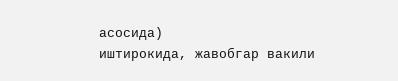асосида)
иштирокида, жавобгар вакили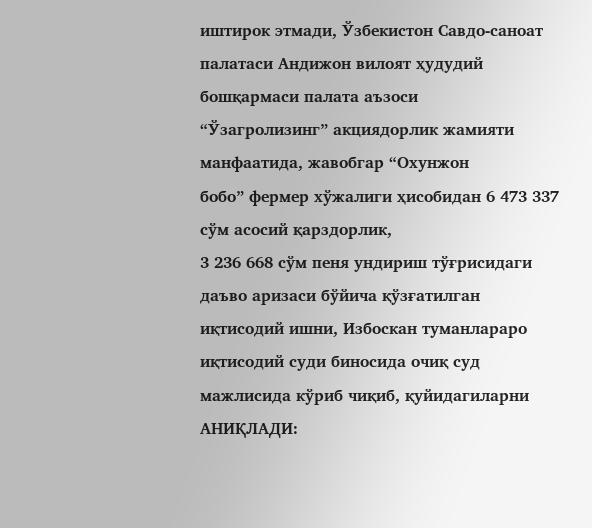иштирок этмади, Ўзбекистон Савдо-саноат
палатаси Андижон вилоят ҳудудий бошқармаси палата аъзоси
“Ўзагролизинг” акциядорлик жамияти манфаатида, жавобгар “Охунжон
бобо” фермер хўжалиги ҳисобидан 6 473 337 сўм асосий қарздорлик,
3 236 668 сўм пеня ундириш тўғрисидаги даъво аризаси бўйича қўзғатилган
иқтисодий ишни, Избоскан туманлараро иқтисодий суди биносида очиқ суд
мажлисида кўриб чиқиб, қуйидагиларни
АНИҚЛАДИ: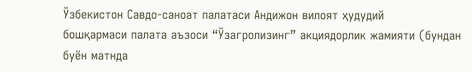Ўзбекистон Савдо-саноат палатаси Андижон вилоят ҳудудий
бошқармаси палата аъзоси “Ўзагролизинг” акциядорлик жамияти (бундан
буён матнда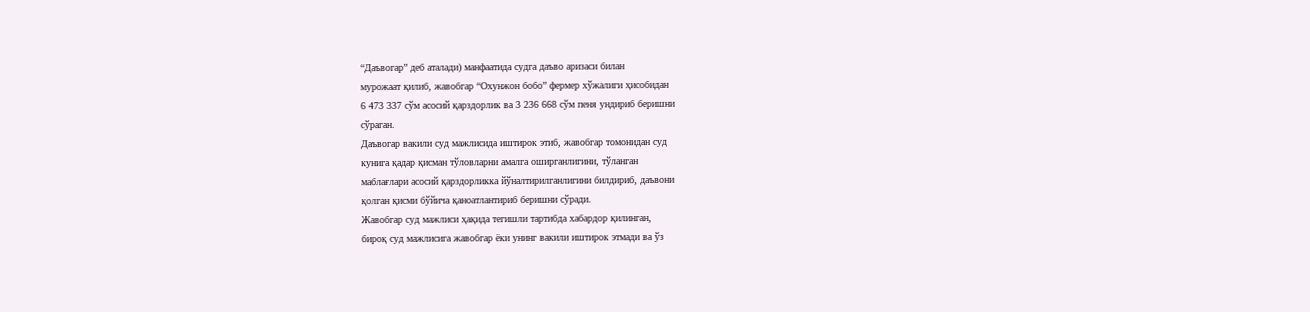“Даъвогар” деб аталади) манфаатида судга даъво аризаси билан
мурожаат қилиб, жавобгар “Охунжон бобо” фермер хўжалиги ҳисобидан
6 473 337 сўм асосий қарздорлик ва 3 236 668 сўм пеня ундириб беришни
сўраган.
Даъвогар вакили суд мажлисида иштирок этиб, жавобгар томонидан суд
кунига қадар қисман тўловларни амалга оширганлигини, тўланган
маблағлари асосий қарздорликка йўналтирилганлигини билдириб, даъвони
қолган қисми бўйича қаноатлантириб беришни сўради.
Жавобгар суд мажлиси ҳақида тегишли тартибда хабардор қилинган,
бироқ суд мажлисига жавобгар ёки унинг вакили иштирок этмади ва ўз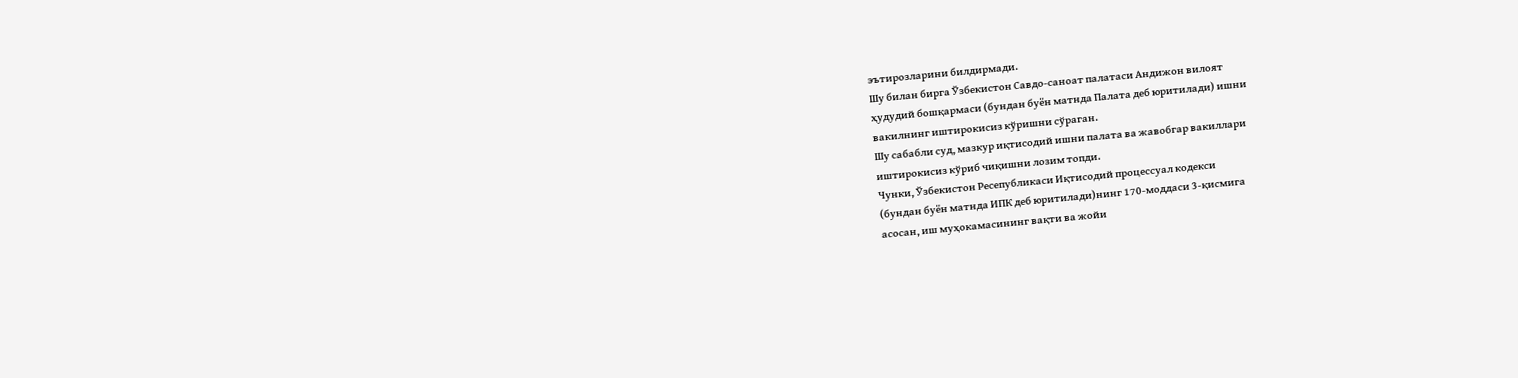эътирозларини билдирмади.
Шу билан бирга Ўзбекистон Савдо-саноат палатаси Андижон вилоят
ҳудудий бошқармаси (бундан буён матнда Палата деб юритилади) ишни
вакилнинг иштирокисиз кўришни сўраган.
Шу сабабли суд, мазкур иқтисодий ишни палата ва жавобгар вакиллари
иштирокисиз кўриб чиқишни лозим топди.
Чунки, Ўзбекистон Ресепубликаси Иқтисодий процессуал кодекси
(бундан буён матнда ИПК деб юритилади)нинг 170-моддаси 3-қисмига
асосан, иш муҳокамасининг вақти ва жойи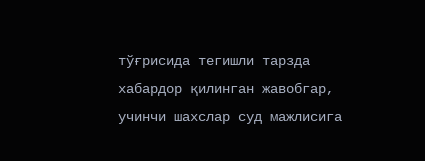тўғрисида тегишли тарзда
хабардор қилинган жавобгар, учинчи шахслар суд мажлисига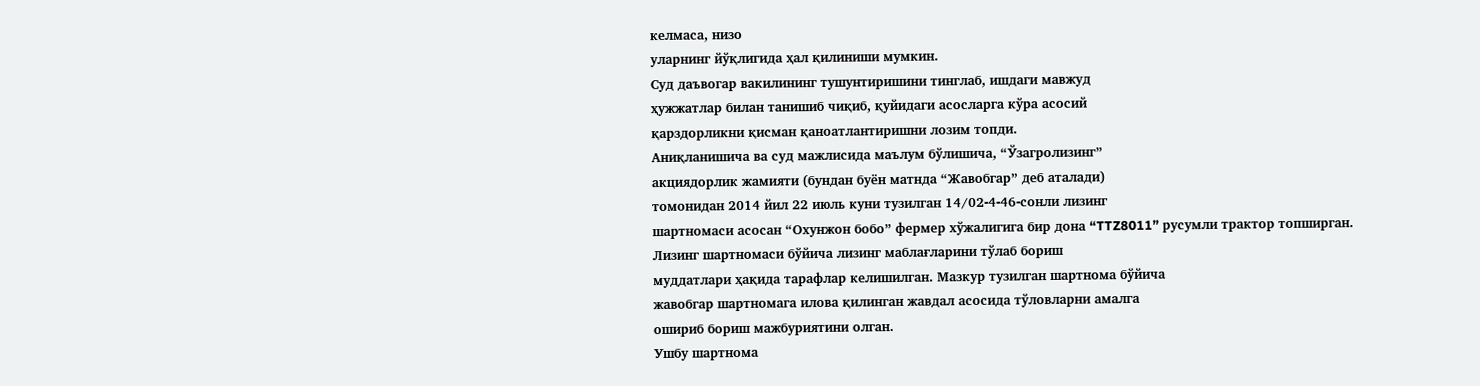келмаса, низо
уларнинг йўқлигида ҳал қилиниши мумкин.
Суд даъвогар вакилининг тушунтиришини тинглаб, ишдаги мавжуд
ҳужжатлар билан танишиб чиқиб, қуйидаги асосларга кўра асосий
қарздорликни қисман қаноатлантиришни лозим топди.
Аниқланишича ва суд мажлисида маълум бўлишича, “Ўзагролизинг”
акциядорлик жамияти (бундан буён матнда “Жавобгар” деб аталади)
томонидан 2014 йил 22 июль куни тузилган 14/02-4-46-сонли лизинг
шартномаси асосан “Охунжон бобо” фермер хўжалигига бир дона “TTZ8011” русумли трактор топширган.
Лизинг шартномаси бўйича лизинг маблағларини тўлаб бориш
муддатлари ҳақида тарафлар келишилган. Мазкур тузилган шартнома бўйича
жавобгар шартномага илова қилинган жавдал асосида тўловларни амалга
ошириб бориш мажбуриятини олган.
Ушбу шартнома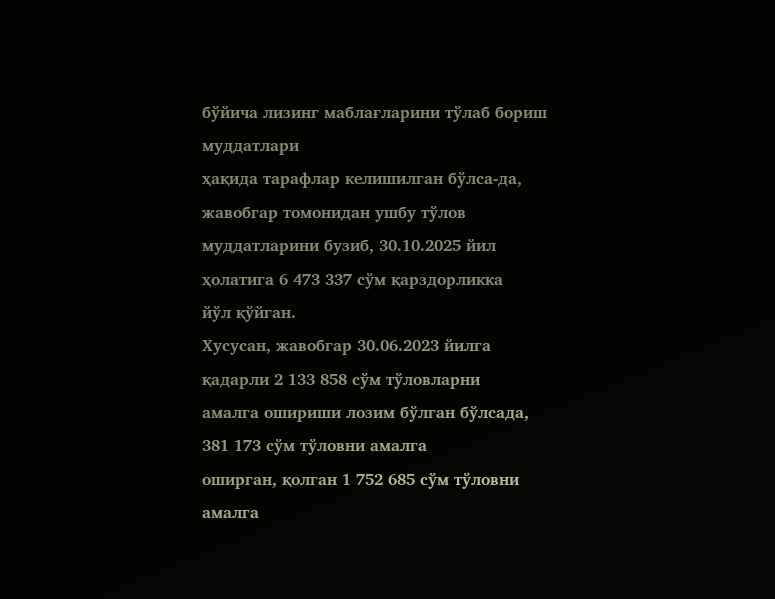бўйича лизинг маблағларини тўлаб бориш муддатлари
ҳақида тарафлар келишилган бўлса-да, жавобгар томонидан ушбу тўлов
муддатларини бузиб, 30.10.2025 йил ҳолатига 6 473 337 сўм қарздорликка
йўл қўйган.
Хусусан, жавобгар 30.06.2023 йилга қадарли 2 133 858 сўм тўловларни
амалга ошириши лозим бўлган бўлсада, 381 173 сўм тўловни амалга
оширган, қолган 1 752 685 сўм тўловни амалга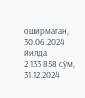оширмаган, 30.06.2024 йилда
2 133 858 сўм, 31.12.2024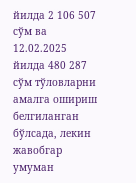йилда 2 106 507 сўм ва 12.02.2025 йилда 480 287
сўм тўловларни амалга ошириш белгиланган бўлсада, лекин жавобгар
умуман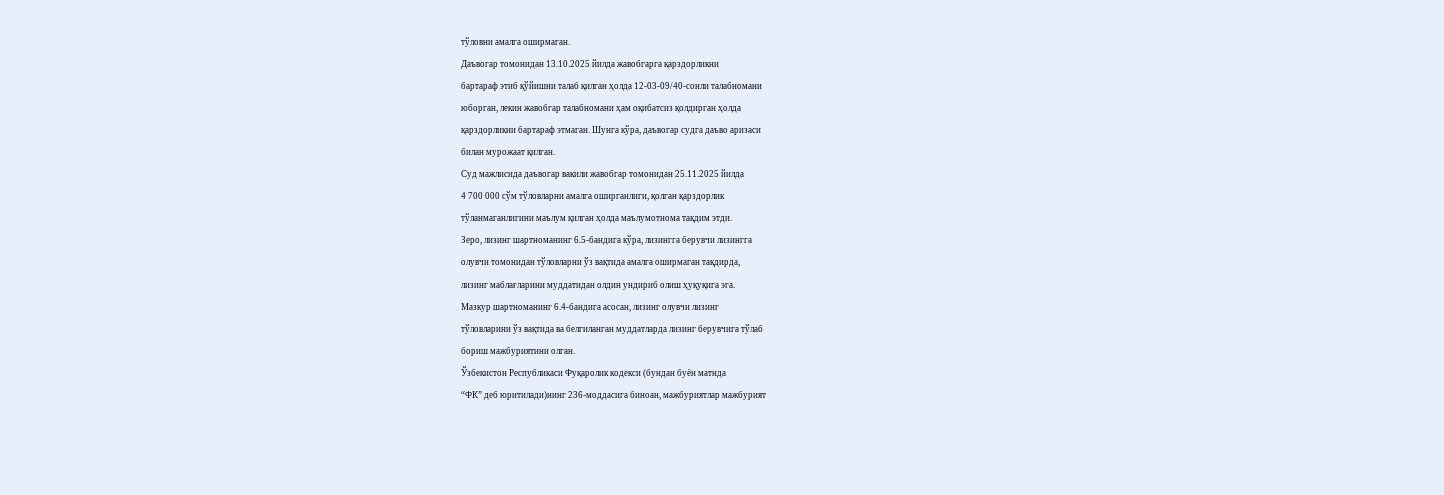тўловни амалга оширмаган.
Даъвогар томонидан 13.10.2025 йилда жавобгарга қарздорликни
бартараф этиб қўйишни талаб қилган ҳолда 12-03-09/40-сонли талабномани
юборган, лекин жавобгар талабномани ҳам оқибатсиз қолдирган ҳолда
қарздорликни бартараф этмаган. Шунга кўра, даъвогар судга даъво аризаси
билан мурожаат қилган.
Суд мажлисида даъвогар вакили жавобгар томонидан 25.11.2025 йилда
4 700 000 сўм тўловларни амалга оширганлиги, қолган қарздорлик
тўланмаганлигини маълум қилган ҳолда маълумотнома тақдим этди.
Зеро, лизинг шартноманинг 6.5-бандига кўра, лизингга берувчи лизингга
олувчи томонидан тўловларни ўз вақтида амалга оширмаган тақдирда,
лизинг маблағларини муддатидан олдин ундириб олиш ҳуқуқига эга.
Мазкур шартноманинг 6.4-бандига асосан, лизинг олувчи лизинг
тўловларини ўз вақтида ва белгиланган муддатларда лизинг берувчига тўлаб
бориш мажбуриятини олган.
Ўзбекистон Республикаси Фуқаролик кодекси (бундан буён матнда
“ФК” деб юритилади)нинг 236-моддасига биноан, мажбуриятлар мажбурият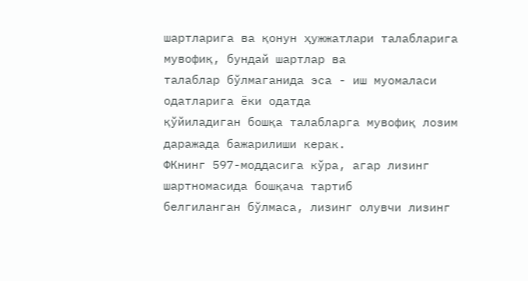шартларига ва қонун ҳужжатлари талабларига мувофиқ, бундай шартлар ва
талаблар бўлмаганида эса - иш муомаласи одатларига ёки одатда
қўйиладиган бошқа талабларга мувофиқ лозим даражада бажарилиши керак.
ФКнинг 597-моддасига кўра, агар лизинг шартномасида бошқача тартиб
белгиланган бўлмаса, лизинг олувчи лизинг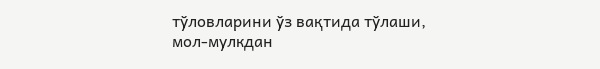тўловларини ўз вақтида тўлаши,
мол-мулкдан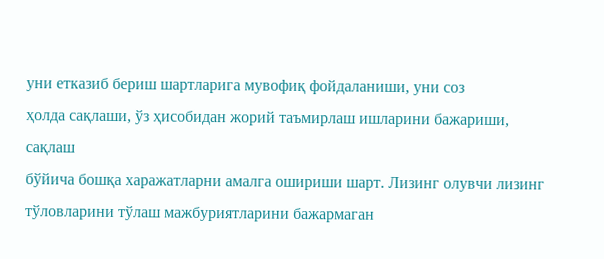уни етказиб бериш шартларига мувофиқ фойдаланиши, уни соз
ҳолда сақлаши, ўз ҳисобидан жорий таъмирлаш ишларини бажариши, сақлаш
бўйича бошқа харажатларни амалга ошириши шарт. Лизинг олувчи лизинг
тўловларини тўлаш мажбуриятларини бажармаган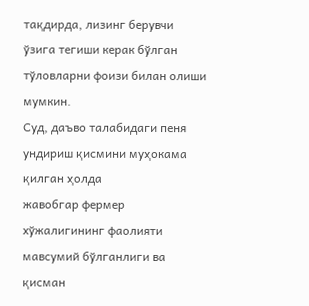тақдирда, лизинг берувчи
ўзига тегиши керак бўлган тўловларни фоизи билан олиши мумкин.
Суд, даъво талабидаги пеня ундириш қисмини муҳокама қилган ҳолда
жавобгар фермер хўжалигининг фаолияти мавсумий бўлганлиги ва қисман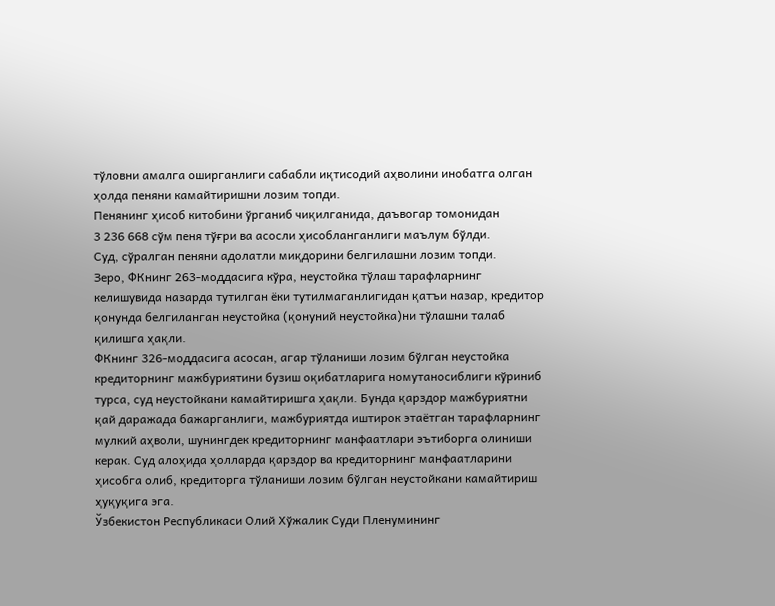тўловни амалга оширганлиги сабабли иқтисодий аҳволини инобатга олган
ҳолда пеняни камайтиришни лозим топди.
Пенянинг ҳисоб китобини ўрганиб чиқилганида, даъвогар томонидан
3 236 668 сўм пеня тўғри ва асосли ҳисобланганлиги маълум бўлди.
Суд, сўралган пеняни адолатли миқдорини белгилашни лозим топди.
Зеро, ФКнинг 263-моддасига кўра, неустойка тўлаш тарафларнинг
келишувида назарда тутилган ёки тутилмаганлигидан қатъи назар, кредитор
қонунда белгиланган неустойка (қонуний неустойка)ни тўлашни талаб
қилишга ҳақли.
ФКнинг 326-моддасига асосан, агар тўланиши лозим бўлган неустойка
кредиторнинг мажбуриятини бузиш оқибатларига номутаносиблиги кўриниб
турса, суд неустойкани камайтиришга ҳақли. Бунда қарздор мажбуриятни
қай даражада бажарганлиги, мажбуриятда иштирок этаётган тарафларнинг
мулкий аҳволи, шунингдек кредиторнинг манфаатлари эътиборга олиниши
керак. Суд алоҳида ҳолларда қарздор ва кредиторнинг манфаатларини
ҳисобга олиб, кредиторга тўланиши лозим бўлган неустойкани камайтириш
ҳуқуқига эга.
Ўзбекистон Республикаси Олий Хўжалик Суди Пленумининг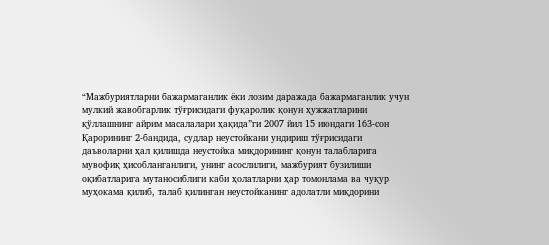“Мажбуриятларни бажармаганлик ёки лозим даражада бажармаганлик учун
мулкий жавобгарлик тўғрисидаги фуқаролик қонун ҳужжатларини
қўллашнинг айрим масалалари ҳақида”ги 2007 йил 15 июндаги 163-сон
Қарорининг 2-бандида, судлар неустойкани ундириш тўғрисидаги
даъволарни ҳал қилишда неустойка миқдорининг қонун талабларига
мувофиқ ҳисобланганлиги, унинг асослилиги, мажбурият бузилиши
оқибатларига мутаносиблиги каби ҳолатларни ҳар томонлама ва чуқур
муҳокама қилиб, талаб қилинган неустойканинг адолатли миқдорини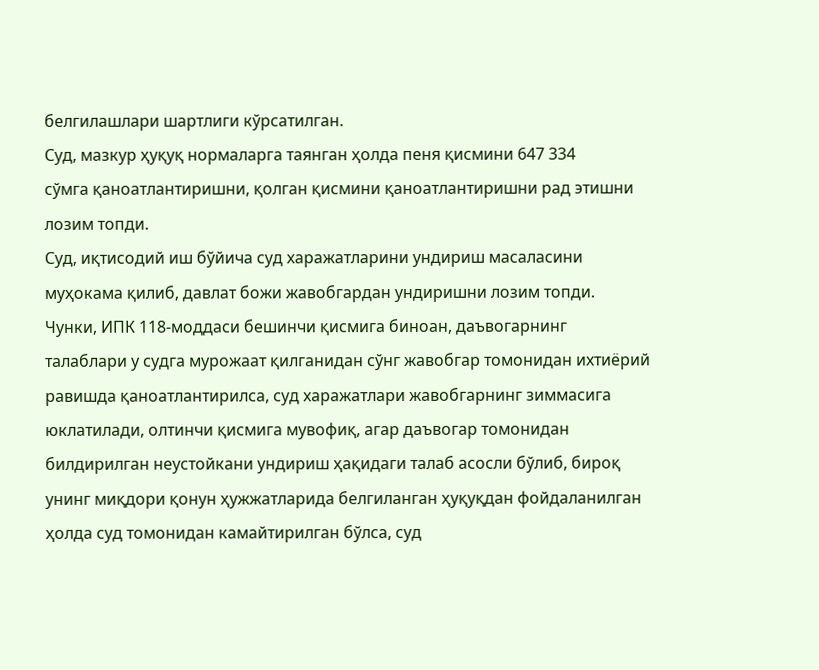белгилашлари шартлиги кўрсатилган.
Суд, мазкур ҳуқуқ нормаларга таянган ҳолда пеня қисмини 647 334
сўмга қаноатлантиришни, қолган қисмини қаноатлантиришни рад этишни
лозим топди.
Суд, иқтисодий иш бўйича суд харажатларини ундириш масаласини
муҳокама қилиб, давлат божи жавобгардан ундиришни лозим топди.
Чунки, ИПК 118-моддаси бешинчи қисмига биноан, даъвогарнинг
талаблари у судга мурожаат қилганидан сўнг жавобгар томонидан ихтиёрий
равишда қаноатлантирилса, суд харажатлари жавобгарнинг зиммасига
юклатилади, олтинчи қисмига мувофиқ, агар даъвогар томонидан
билдирилган неустойкани ундириш ҳақидаги талаб асосли бўлиб, бироқ
унинг миқдори қонун ҳужжатларида белгиланган ҳуқуқдан фойдаланилган
ҳолда суд томонидан камайтирилган бўлса, суд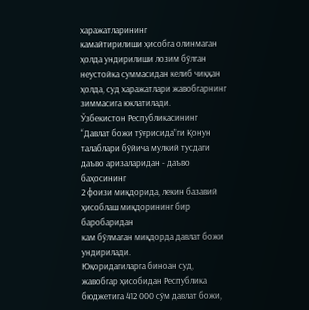харажатларининг
камайтирилиши ҳисобга олинмаган ҳолда ундирилиши лозим бўлган
неустойка суммасидан келиб чиққан ҳолда, суд харажатлари жавобгарнинг
зиммасига юклатилади.
Ўзбекистон Республикасининг “Давлат божи тўғрисида”ги Қонун
талаблари бўйича мулкий тусдаги даъво аризаларидан - даъво баҳосининг
2 фоизи миқдорида, лекин базавий ҳисоблаш миқдорининг бир баробаридан
кам бўлмаган миқдорда давлат божи ундирилади.
Юқоридагиларга биноан суд, жавобгар ҳисобидан Республика
бюджетига 412 000 сўм давлат божи,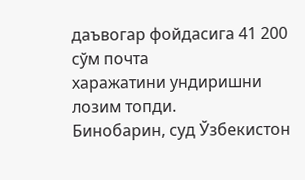даъвогар фойдасига 41 200 сўм почта
харажатини ундиришни лозим топди.
Бинобарин, суд Ўзбекистон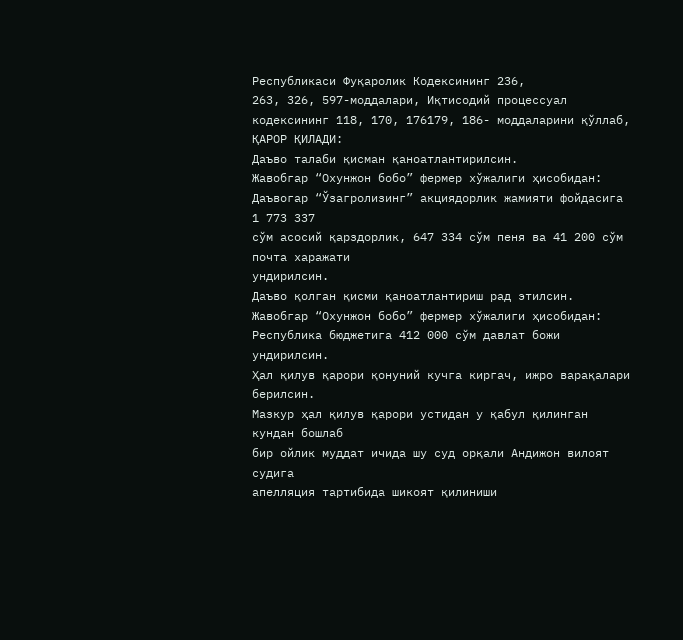Республикаси Фуқаролик Кодексининг 236,
263, 326, 597-моддалари, Иқтисодий процессуал кодексининг 118, 170, 176179, 186- моддаларини қўллаб,
ҚАРОР ҚИЛАДИ:
Даъво талаби қисман қаноатлантирилсин.
Жавобгар “Охунжон бобо” фермер хўжалиги ҳисобидан:
Даъвогар “Ўзагролизинг” акциядорлик жамияти фойдасига 1 773 337
сўм асосий қарздорлик, 647 334 сўм пеня ва 41 200 сўм почта харажати
ундирилсин.
Даъво қолган қисми қаноатлантириш рад этилсин.
Жавобгар “Охунжон бобо” фермер хўжалиги ҳисобидан:
Республика бюджетига 412 000 сўм давлат божи ундирилсин.
Ҳал қилув қарори қонуний кучга киргач, ижро варақалари берилсин.
Мазкур ҳал қилув қарори устидан у қабул қилинган кундан бошлаб
бир ойлик муддат ичида шу суд орқали Андижон вилоят судига
апелляция тартибида шикоят қилиниши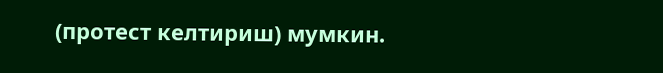(протест келтириш) мумкин.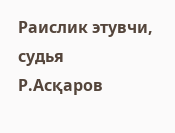Раислик этувчи,
судья
Р.Асқаров